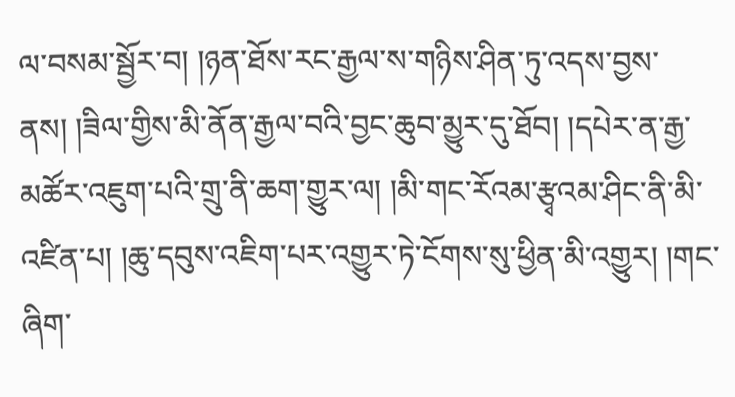ལ་བསམ་སྦྱོར་བ། །ཉན་ཐོས་རང་རྒྱལ་ས་གཉིས་ཤིན་ཏུ་འདས་བྱས་ནས། །ཟིལ་གྱིས་མི་ནོན་རྒྱལ་བའི་བྱང་ཆུབ་མྱུར་དུ་ཐོབ། །དཔེར་ན་རྒྱ་མཚོར་འཇུག་པའི་གྲུ་ནི་ཆག་གྱུར་ལ། །མི་གང་རོའམ་རྩྭའམ་ཤིང་ནི་མི་འཛིན་པ། །ཆུ་དབུས་འཇིག་པར་འགྱུར་ཏེ་ངོགས་སུ་ཕྱིན་མི་འགྱུར། །གང་ཞིག་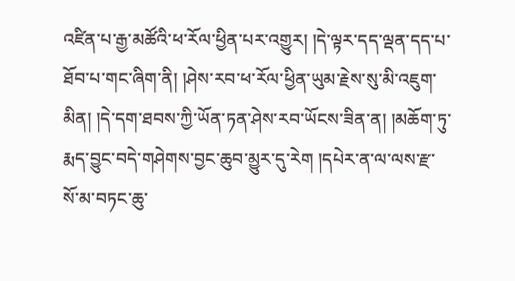འཛིན་པ་རྒྱ་མཚོའི་ཕ་རོལ་ཕྱིན་པར་འགྱུར། །དེ་ལྟར་དད་ལྡན་དད་པ་ཐོབ་པ་གང་ཞིག་ནི། །ཤེས་རབ་ཕ་རོལ་ཕྱིན་ཡུམ་རྗེས་སུ་མི་འཇུག་མིན། །དེ་དག་ཐབས་ཀྱི་ཡོན་ཏན་ཤེས་རབ་ཡོངས་ཟིན་ན། །མཆོག་ཏུ་རྨད་བྱུང་བདེ་གཤེགས་བྱང་ཆུབ་མྱུར་དུ་རེག །དཔེར་ན་ལ་ལས་རྫ་སོ་མ་བཏང་ཆུ་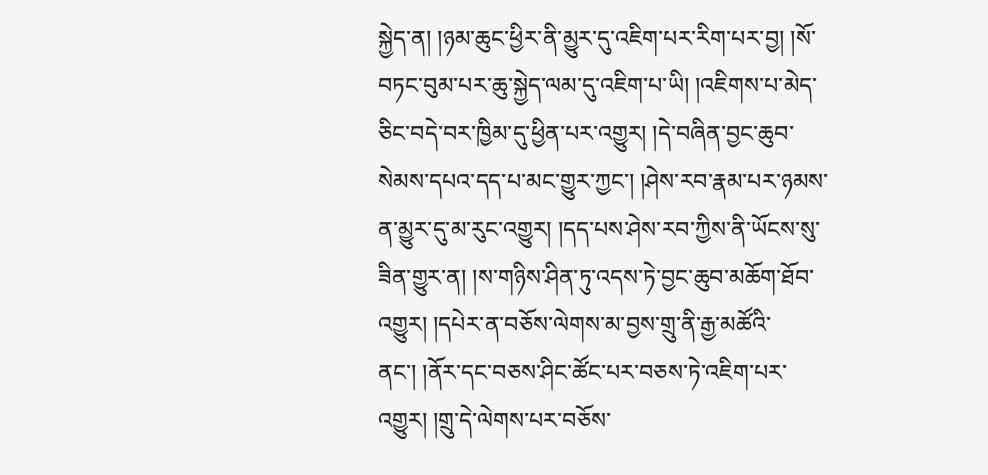སྐྱེད་ན། །ཉམ་ཆུང་ཕྱིར་ནི་མྱུར་དུ་འཇིག་པར་རིག་པར་བྱ། །སོ་བཏང་བུམ་པར་ཆུ་སྐྱེད་ལམ་དུ་འཇིག་པ་ཡི། །འཇིགས་པ་མེད་ཅིང་བདེ་བར་ཁྱིམ་དུ་ཕྱིན་པར་འགྱུར། །དེ་བཞིན་བྱང་ཆུབ་སེམས་དཔའ་དད་པ་མང་གྱུར་ཀྱང་། །ཤེས་རབ་རྣམ་པར་ཉམས་ན་མྱུར་དུ་མ་རུང་འགྱུར། །དད་པས་ཤེས་རབ་ཀྱིས་ནི་ཡོངས་སུ་ཟིན་གྱུར་ན། །ས་གཉིས་ཤིན་ཏུ་འདས་ཏེ་བྱང་ཆུབ་མཆོག་ཐོབ་འགྱུར། །དཔེར་ན་བཅོས་ལེགས་མ་བྱས་གྲུ་ནི་རྒྱ་མཚོའི་ནང་། །ནོར་དང་བཅས་ཤིང་ཚོང་པར་བཅས་ཏེ་འཇིག་པར་འགྱུར། །གྲུ་དེ་ལེགས་པར་བཅོས་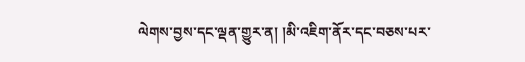ལེགས་བྱས་དང་ལྡན་གྱུར་ན། །མི་འཇིག་ནོར་དང་བཅས་པར་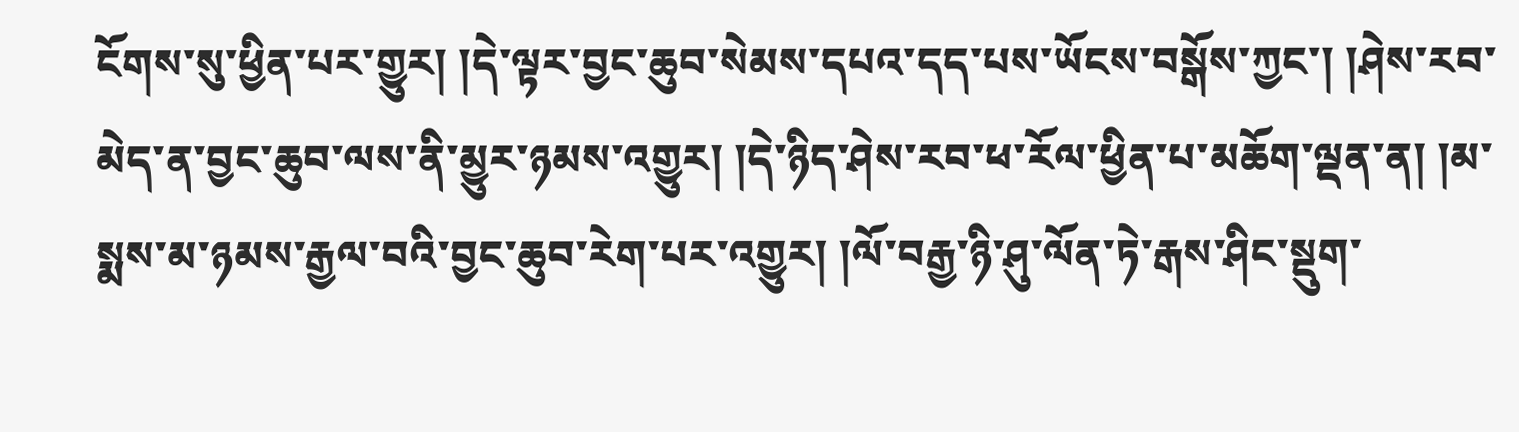ངོགས་སུ་ཕྱིན་པར་གྱུར། །དེ་ལྟར་བྱང་ཆུབ་སེམས་དཔའ་དད་པས་ཡོངས་བསྒོས་ཀྱང་། །ཤེས་རབ་མེད་ན་བྱང་ཆུབ་ལས་ནི་མྱུར་ཉམས་འགྱུར། །དེ་ཉིད་ཤེས་རབ་ཕ་རོལ་ཕྱིན་པ་མཆོག་ལྡན་ན། །མ་སྨས་མ་ཉམས་རྒྱལ་བའི་བྱང་ཆུབ་རེག་པར་འགྱུར། །ལོ་བརྒྱ་ཉི་ཤུ་ལོན་ཏེ་རྒས་ཤིང་སྡུག་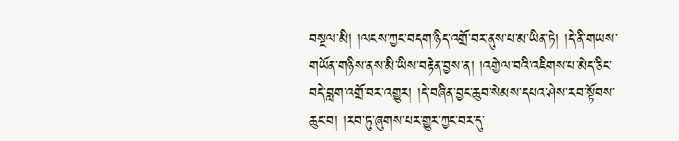བསྔལ་མི། །ལངས་ཀྱང་བདག་ཉིད་འགྲོ་བར་ནུས་པ་མ་ཡིན་ཏེ། །དེ་ནི་གཡས་གཡོན་གཉིས་ནས་མི་ཡིས་བརྟེན་བྱས་ན། །འགྱེལ་བའི་འཇིགས་པ་མེད་ཅིང་བདེ་བླག་འགྲོ་བར་འགྱུར། །དེ་བཞིན་བྱང་ཆུབ་སེམས་དཔའ་ཤེས་རབ་སྟོབས་ཆུང་བ། །རབ་ཏུ་ཞུགས་པར་གྱུར་ཀྱང་བར་དུ་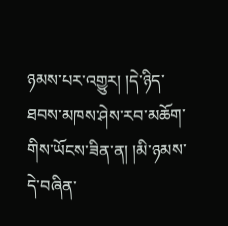ཉམས་པར་འགྱུར། །དེ་ཉིད་ཐབས་མཁས་ཤེས་རབ་མཆོག་གིས་ཡོངས་ཟིན་ན། །མི་ཉམས་དེ་བཞིན་